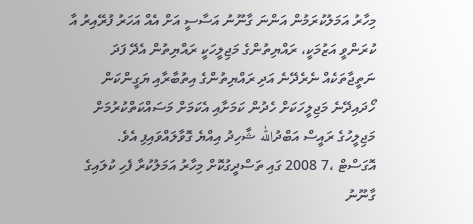މިހާރު އަމަލުކުރަމުން އަންނަ ގާނޫނު އަސާސީ އަށް އެއް އަހަރު ފުރޭއިރު އާ ކުރަންވީ އަޒުމަކީ، ރައްޔިތުންގެ މަޖިލީހަކީ ރައްޔިތުން އެދޭ ފަދަ ނަތީޖާތަކެއް ނެރެދޭނެ އަދި ރައްޔިތުންގެ އިތުބާރާއި ޔަގީންކަން ހޯދައިދޭނެ މަޖިލީހަކަށް ހެދުން ކަމަށާއި އެކަމަށް މަސައްކަތްކުރުމަށް މަޖިލީހުގެ ރައީސް އަބްދުالله ޝާހިދު އިއްޔެ ގޮވާލައްވައިފި އެވެ.
އޮގަސްޓް ،7 2008 ގައި ތަސްދީގުކޮށް މިހާރު އަމަލުކުރާ ފެހި ކުލައިގެ ގާނޫނު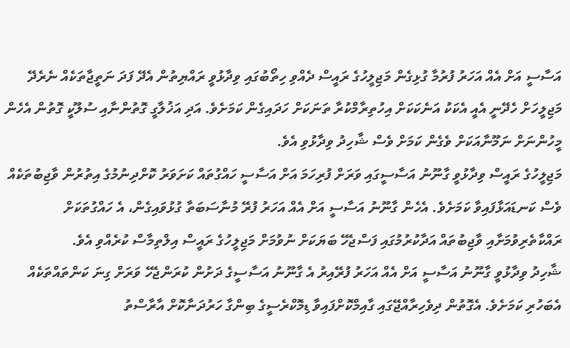އަސާސީ އަށް އެއް އަހަރު ފުރުމާ ގުޅިގެން މަޖިލީހުގެ ރައީސް ދެއްވި ހިތޯބުގައި ވިދާޅުވީ ރައްޔިތުން އެދޭ ފަދަ ނަތީޖާތަކެއް ނެރެދޭ މަޖިލީހަށް ހެދޭނީ އެއީ އެކަކު އަނެކަކަށް އިހުތިރާމްކުރާ ތަނަކަށް ހަދައިގެން ކަމަށެވެ. އަދި އަޚުލާގީ ގޮތުންނާއި ސުލޫކީ ގޮތުން އެހެން މީހުންނަށް ނަމޫނާއަކަށް ވެގެން ކަމަށް ވެސް ޝާހިދު ވިދާޅުވި އެވެ.
މަޖިލީހުގެ ރައީސް ވިދާޅުވީ ގާނޫނު އަސާސީގައި ވަރަށް ފުރިހަމަ އަށް އަސާސީ ހައްގުތައް ކަށަވަރު ކޮށްދިނުމުގެ އިތުރުން ވާޖިބުތަކެއް ވެސް ކަނޑައަޅާފައިވާ ކަމަށެވެ. އެހެން ގާނޫނު އަސާސީ އަށް އެއް އަހަރު ފުރޭ މުނާސަބަތާ ގުޅުވައިގެން، އެ ހައްގުތަކަށް ރައްކާތެރިވުމަށާއި ވާޖިބުތައް އަދާކުރުމުގައި ފަސްޖެހޭ ބަޔަކަށް ނުވުމަށް މަޖިލީހުގެ ރައީސް އިލްތިމާސް ކުރެއްވި އެވެ.
ޝާހިދު ވިދާޅުވީ ގާނޫނު އަސާސީ އަށް އެއް އަހަރު ފުރޭއިރު އެ ގާނޫނު އަސާސީގެ ދަށުން ކުރަންޖެހޭ ވަރަށް ގިނަ ކަންތައްތަކެއް އެބަހުރި ކަމަށެވެ. އެގޮތުން ދިވެހިރާއްޖޭގައި ގާއިމްކޮށްފައިވާ ޑިމޮކްރެސީގެ ބިންގާ ހަރުދަނާކޮށް އާރާސްތު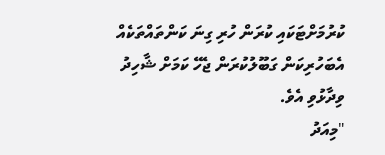ކުރުމަށްޓަކައި ކުރަން ހުރި ގިނަ ކަންތައްތަކެއް އެބަހުރިކަން ގަބޫލުކުރަން ޖެހޭ ކަމަށް ޝާހިދު ވިދާޅުވި އެވެ.
"މިއަދު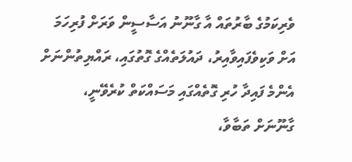ވެރިކަމުގެ ބާރުތައް އާ ގާނޫނު އަސާސީން ވަރަށް ފުރިހަމަ އަށް ވަކިވެފައިވާއިރު، ދައުލަތެއްގެ ގޮތުގައި، ރައްޔިތުންނަށް އެންމެ ފައިދާ ހުރި ގޮތެއްގައި މަސައްކަތް ކުރެވޭނީ، ގާނޫނަށް ތަބާވާ،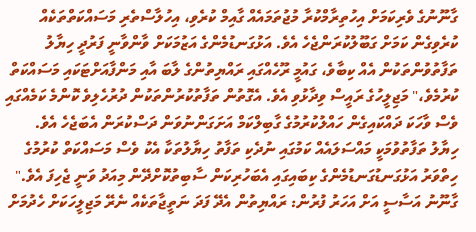ގާނޫނުގެ ވެރިކަމަށް އިހުތިރާމްކުރާ މުޖުތަމައެއް ގާއިމް ކުރެވި، އިހުލާސްތެރި މަސައްކަތްތަކެއް ކުރެވިގެން ކަމަށް ގަބޫލުކުރަންޖެހެ އެވެ. އަޅުގަނޑުމެންގެ އަޒުމަކަށް ވާންވާނީ ފަރުދީ ހިޔާލު ތަފާތުވުންތަކުން އެއް ކިބާވެ، ގައުމީ ރޫހެއްގައި ރައްޔިތުންގެ ލާބަ އާއި މަންފާއަށްޓަކައި މަސައްކަތް ކުރުމެވެ،" މަޖިލީހުގެ ރައީސް ވިދާޅުވި އެވެ. އެގޮތުން ތަފާތުކުރުންތަކުން ދުރުހެލިވެ ކޮންމެ ކަމެއްގައި ވެސް ވާހަކަ ދައްކައިގެން ހައްލުކުރުމުގެ ގާބިލްކަމް އަށަގަންނުވަން ދަސްކުރަން އެބަޖެހެ އެވެ. ހިޔާލު ތަފާތުވުމަކީ މައްސަލައެއް ކަމުގައި ނުދެކި ތަފާތު ހިޔާލުތަކާ އެކު ވެސް މަސައްކަތް ކުރުމުގެ ހިތްވަރު އަޅުގަނޑުގަނޑުމެންގެ ކިބައިގައި އެބަހުރިކަން ސާބިތުކޮށްދޭން މިއަދު ވަނީ ޖެހިފަ އެވެ."
ގާނޫނު އަސާސީ އަށް އަހަރު ފުރުން: ރައްޔިތުން އެދޭ ފަދަ ނަތީޖާތަކެއް ނެރޭ މަޖިލީހަކަށް ހެދުމަށް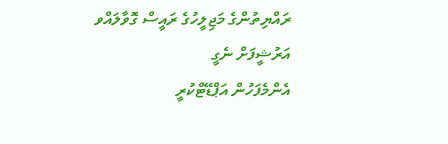ރައްޔިތުންގެ މަޖިލީހުގެ ރައީސް ގޮވާލައްވ
އަރުޝީފަށް ނެގީ
އެންމެފަހުން އަޕްޑޭޓްކުރީ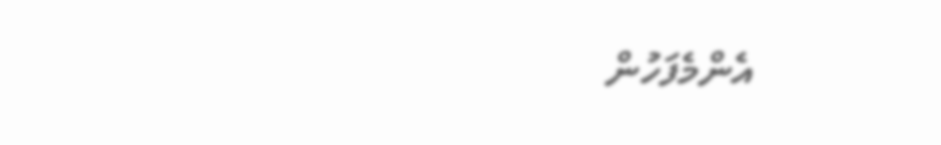އެންމެފަހުން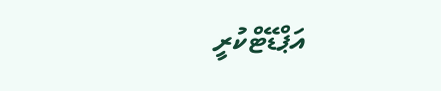އަޕްޑޭޓްކުރީ